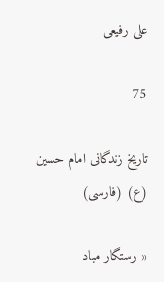على رفيعى

75

تاريخ زندگانى امام حسين (ع) (فارسى)

« رستگار مباد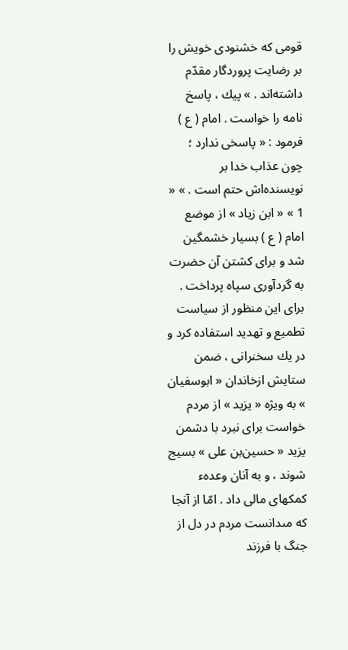قومى كه خشنودى خويش را بر رضايت پروردگار مقدّم داشته‌اند . » پيك ، پاسخ نامه را خواست . امام ( ع ) فرمود : « پاسخى ندارد ؛ چون عذاب خدا بر نويسنده‌اش حتم است . » « 1 » « ابن زياد » از موضع امام ( ع ) بسيار خشمگين شد و براى كشتن آن حضرت به گردآورى سپاه پرداخت . براى اين منظور از سياست تطميع و تهديد استفاده كرد و در يك سخنرانى ، ضمن ستايش ازخاندان « ابوسفيان » به ويژه « يزيد » از مردم خواست براى نبرد با دشمن يزيد « حسين‌بن على » بسيج شوند ، و به آنان وعدهء كمكهاى مالى داد . امّا از آنجا كه مىدانست مردم در دل از جنگ با فرزند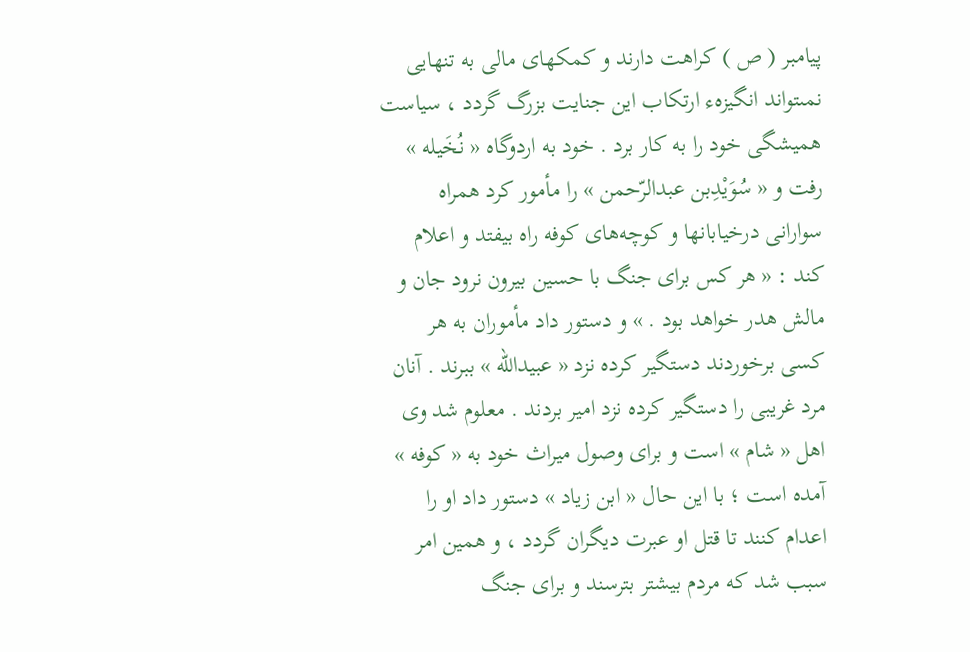پيامبر ( ص ) كراهت دارند و كمكهاى مالى به تنهايى نمىتواند انگيزهء ارتكاب اين جنايت بزرگ گردد ، سياست هميشگى خود را به كار برد . خود به اردوگاه « نُخَيله » رفت و « سُوَيْدِبن عبدالرّحمن » را مأمور كرد همراه سوارانى درخيابانها و كوچه‌هاى كوفه راه بيفتد و اعلام كند : « هر كس براى جنگ با حسين بيرون نرود جان و مالش هدر خواهد بود . » و دستور داد مأموران به هر كسى برخوردند دستگير كرده نزد « عبيداللّه » ببرند . آنان مرد غريبى را دستگير كرده نزد امير بردند . معلوم شد وى اهل « شام » است و براى وصول ميراث خود به « كوفه » آمده است ؛ با اين حال « ابن زياد » دستور داد او را اعدام كنند تا قتل او عبرت ديگران گردد ، و همين امر سبب شد كه مردم بيشتر بترسند و براى جنگ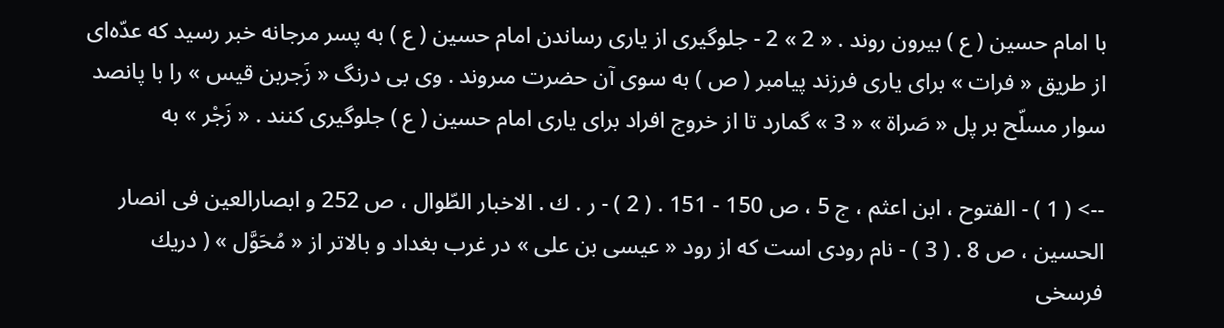با امام حسين ( ع ) بيرون روند . « 2 » 2 - جلوگيرى از يارى رساندن امام حسين ( ع ) به پسر مرجانه خبر رسيد كه عدّه‌اى از طريق « فرات » براى يارى فرزند پيامبر ( ص ) به سوى آن حضرت مىروند . وى بى درنگ « زَجربن قيس » را با پانصد سوار مسلّح بر پل « صَراة » « 3 » گمارد تا از خروج افراد براى يارى امام حسين ( ع ) جلوگيرى كنند . « زَجْر » به

--> ( 1 ) - الفتوح ، ابن اعثم ، ج 5 ، ص 150 - 151 . ( 2 ) - ر . ك . الاخبار الطّوال ، ص 252 و ابصارالعين فى انصار الحسين ، ص 8 . ( 3 ) - نام رودى است كه از رود « عيسى بن على » در غرب بغداد و بالاتر از « مُحَوَّل » ( دريك فرسخى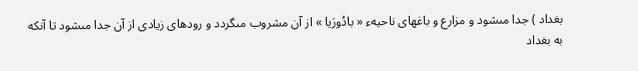بغداد ) جدا مىشود و مزارع و باغهاى ناحيهء « بادُورَيا » از آن مشروب مىگردد و رودهاى زيادى از آن جدا مىشود تا آنكه به بغداد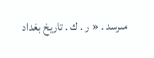مىرسد . « ر . ك . تاريخ بغداد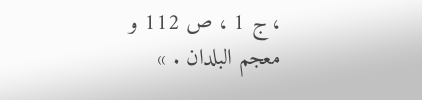، ج 1 ، ص 112 و معجم البلدان . »